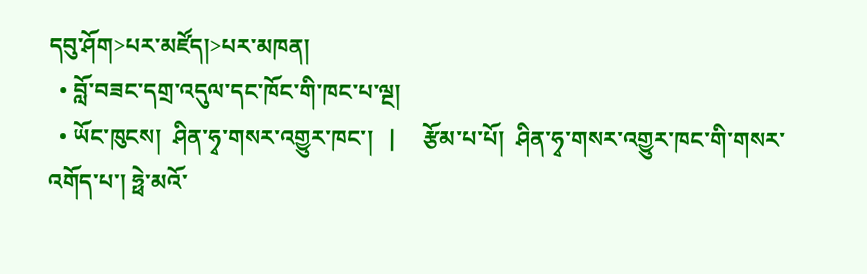དབུ་ཤོག>པར་མཛོད།>པར་མཁན།
  • བློ་བཟང་དགྲ་འདུལ་དང་ཁོང་གི་ཁང་པ་ལྔ།
  • ཡོང་ཁུངས།  ཤིན་ཧྭ་གསར་འགྱུར་ཁང་།   |     རྩོམ་པ་པོ།  ཤིན་ཧྭ་གསར་འགྱུར་ཁང་གི་གསར་འགོད་པ་། ཧྥེ་མའོ་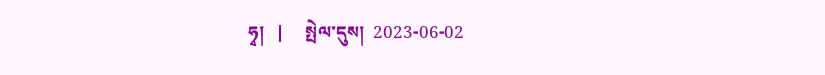ཧྭ།   |     སྤེལ་དུས།  2023-06-02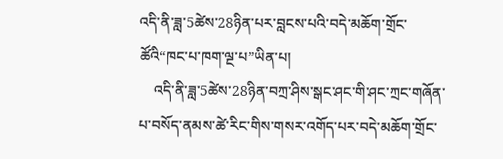འདི་ནི་ཟླ་5ཚེས་28ཉིན་པར་བླངས་པའི་བདེ་མཆོག་གྲོང་ཚོའི“ཁང་པ་ཁག་ལྔ་པ”ཡིན་པ།
    འདི་ནི་ཟླ་5ཚེས་28ཉིན་བཀྲ་ཤིས་སྒང་ཤང་གི་ཤང་ཀྲང་གཞོན་པ་བསོད་ནམས་ཚེ་རིང་གིས་གསར་འགོད་པར་བདེ་མཆོག་གྲོང་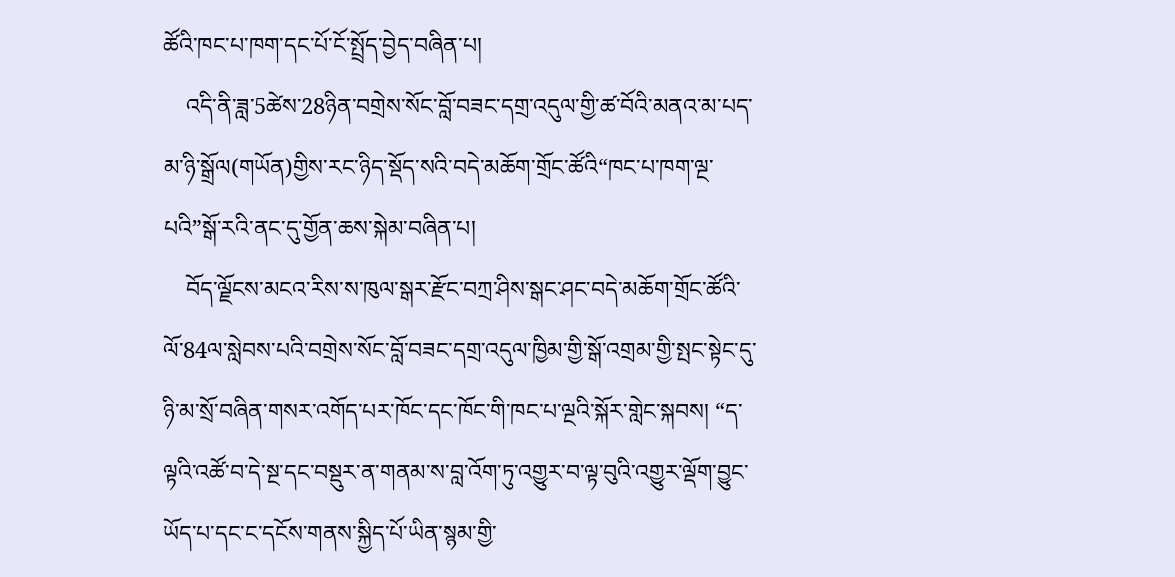ཚོའི་ཁང་པ་ཁག་དང་པོ་ངོ་སྤྲོད་བྱེད་བཞིན་པ།
    འདི་ནི་ཟླ་5ཚེས་28ཉིན་བགྲེས་སོང་བློ་བཟང་དགྲ་འདུལ་གྱི་ཚ་བོའི་མནའ་མ་པད་མ་ཉི་སྒྲོལ(གཡོན)གྱིས་རང་ཉིད་སྡོད་སའི་བདེ་མཆོག་གྲོང་ཚོའི“ཁང་པ་ཁག་ལྔ་པའི”སྒོ་རའི་ནང་དུ་གྱོན་ཆས་སྐེམ་བཞིན་པ།
    བོད་ལྗོངས་མངའ་རིས་ས་ཁུལ་སྒར་རྫོང་བཀྲ་ཤིས་སྒང་ཤང་བདེ་མཆོག་གྲོང་ཚོའི་ལོ་84ལ་སླེབས་པའི་བགྲེས་སོང་བློ་བཟང་དགྲ་འདུལ་ཁྱིམ་གྱི་སྒོ་འགྲམ་གྱི་སྤང་སྟེང་དུ་ཉི་མ་སྲོ་བཞིན་གསར་འགོད་པར་ཁོང་དང་ཁོང་གི་ཁང་པ་ལྔའི་སྐོར་གླེང་སྐབས། “ད་ལྟའི་འཚོ་བ་དེ་སྔ་དང་བསྡུར་ན་གནམ་ས་བླ་འོག་ཏུ་འགྱུར་བ་ལྟ་བུའི་འགྱུར་ལྡོག་བྱུང་ཡོད་པ་དང་ང་དངོས་གནས་སྐྱིད་པོ་ཡིན་སྙམ་གྱི་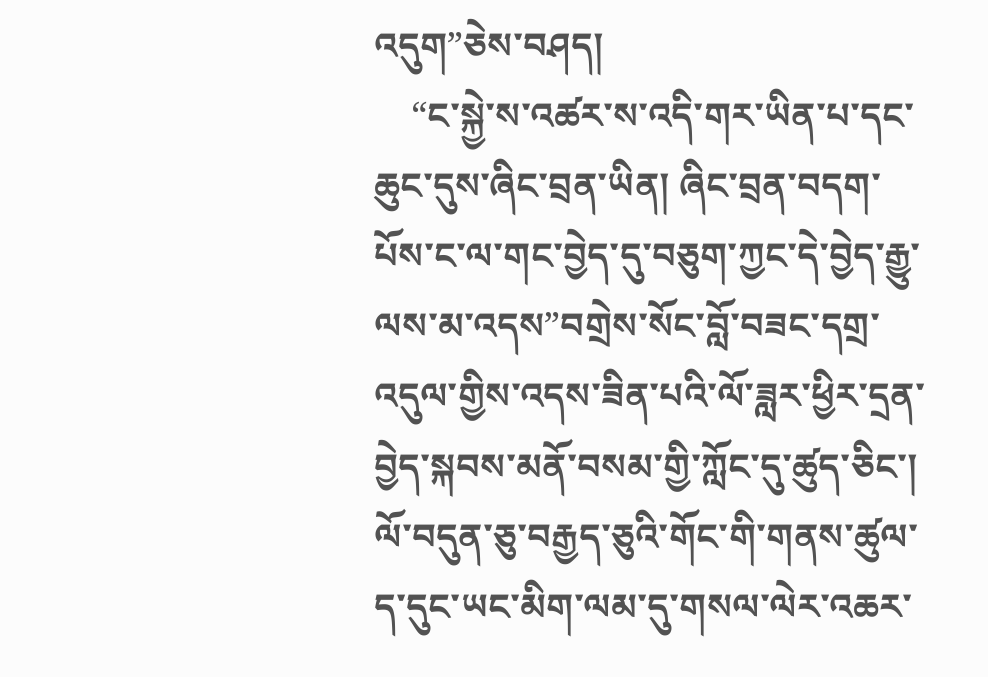འདུག”ཅེས་བཤད།
    “ང་སྐྱེ་ས་འཚར་ས་འདི་གར་ཡིན་པ་དང་ཆུང་དུས་ཞིང་བྲན་ཡིན། ཞིང་བྲན་བདག་པོས་ང་ལ་གང་བྱེད་དུ་བཅུག་ཀྱང་དེ་བྱེད་རྒྱུ་ལས་མ་འདས”བགྲེས་སོང་བློ་བཟང་དགྲ་འདུལ་གྱིས་འདས་ཟིན་པའི་ལོ་ཟླར་ཕྱིར་དྲན་བྱེད་སྐབས་མནོ་བསམ་གྱི་ཀློང་དུ་ཚུད་ཅིང་། ལོ་བདུན་ཅུ་བརྒྱད་ཅུའི་གོང་གི་གནས་ཚུལ་ད་དུང་ཡང་མིག་ལམ་དུ་གསལ་ལེར་འཆར་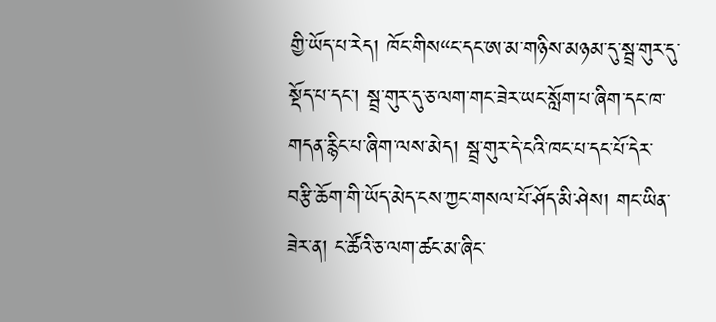གྱི་ཡོད་པ་རེད། ཁོང་གིས“ང་དང་ཨ་མ་གཉིས་མཉམ་དུ་སྦྲ་གུར་དུ་སྡོད་པ་དང་། སྦྲ་གུར་དུ་ཅ་ལག་གང་ཟེར་ཡང་སློག་པ་ཞིག་དང་ཁ་གདན་རྙིང་པ་ཞིག་ལས་མེད། སྦྲ་གུར་དེ་ངའི་ཁང་པ་དང་པོ་དེར་བརྩི་ཆོག་གི་ཡོད་མེད་ངས་ཀྱང་གསལ་པོ་ཤོད་མི་ཤེས། གང་ཡིན་ཟེར་ན། ང་ཚོའི་ཅ་ལག་ཚང་མ་ཞིང་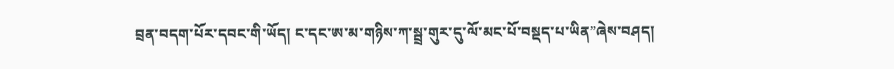བྲན་བདག་པོར་དབང་གི་ཡོད། ང་དང་ཨ་མ་གཉིས་ཀ་སྦྲ་གུར་དུ་ལོ་མང་པོ་བསྡད་པ་ཡིན”ཞེས་བཤད།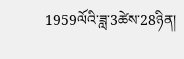1959ལོའི་ཟླ་3ཚེས་28ཉིན།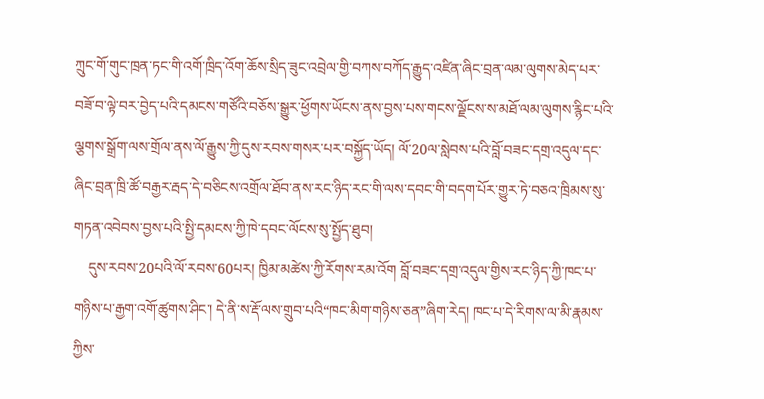ཀྲུང་གོ་གུང་ཁྲན་ཏང་གི་འགོ་ཁྲིད་འོག་ཆོས་སྲིད་ཟུང་འབྲེལ་གྱི་བཀས་བཀོད་རྒྱུད་འཛིན་ཞིང་བྲན་ལམ་ལུགས་མེད་པར་བཟོ་བ་ལྟེ་བར་བྱེད་པའི་དམངས་གཙོའི་བཅོས་སྒྱུར་ཕྱོགས་ཡོངས་ནས་བྱས་པས་གངས་ལྗོངས་ས་མཐོ་ལམ་ལུགས་རྙིང་པའི་ལྕགས་སྒྲོག་ལས་གྲོལ་ནས་ལོ་རྒྱུས་ཀྱི་དུས་རབས་གསར་པར་བསྐྱོད་ཡོད། ལོ་20ལ་སླེབས་པའི་བློ་བཟང་དགྲ་འདུལ་དང་ཞིང་བྲན་ཁྲི་ཚོ་བརྒྱར་རྦད་དེ་བཅིངས་འགྲོལ་ཐོབ་ནས་རང་ཉིད་རང་གི་ལས་དབང་གི་བདག་པོར་གྱུར་ཏེ་བཅའ་ཁྲིམས་སུ་གཏན་འབེབས་བྱས་པའི་སྤྱི་དམངས་ཀྱི་ཁེ་དབང་ལོངས་སུ་སྤྱོད་ཐུབ།
    དུས་རབས་20པའི་ལོ་རབས་60པར། ཁྱིམ་མཚེས་ཀྱི་རོགས་རམ་འོག བློ་བཟང་དགྲ་འདུལ་གྱིས་རང་ཉིད་ཀྱི་ཁང་པ་གཉིས་པ་རྒྱག་འགོ་ཚུགས་ཤིང་། དེ་ནི་ས་རྡོ་ལས་གྲུབ་པའི“ཁང་མིག་གཉིས་ཅན”ཞིག་རེད། ཁང་པ་དེ་རིགས་ལ་མི་རྣམས་ཀྱིས་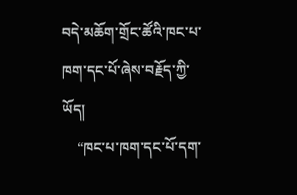བདེ་མཆོག་གྲོང་ཚོའི་ཁང་པ་ཁག་དང་པོ་ཞེས་བརྗོད་ཀྱི་ཡོད།
    “ཁང་པ་ཁག་དང་པོ་དག་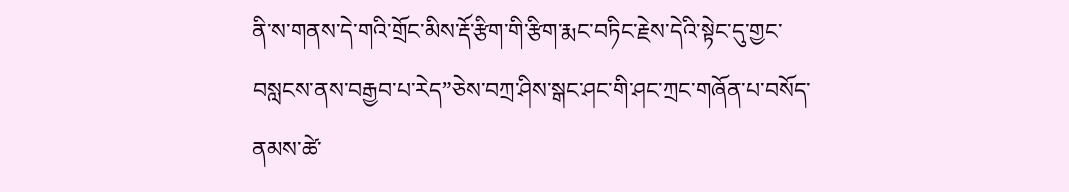ནི་ས་གནས་དེ་གའི་གྲོང་མིས་རྡོ་རྩིག་གི་རྩིག་རྨང་བཏིང་རྗེས་དེའི་སྟེང་དུ་གྱང་བསླངས་ནས་བརྒྱབ་པ་རེད”ཅེས་བཀྲ་ཤིས་སྒང་ཤང་གི་ཤང་ཀྲང་གཞོན་པ་བསོད་ནམས་ཚེ་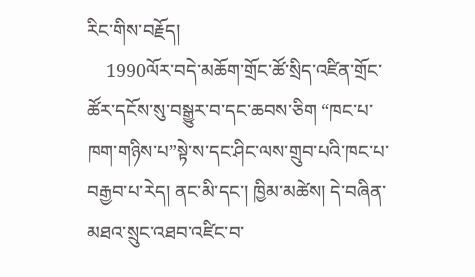རིང་གིས་བརྗོད།
    1990ལོར་བདེ་མཆོག་གྲོང་ཚོ་སྲིད་འཛིན་གྲོང་ཚོར་དངོས་སུ་བསྒྱུར་བ་དང་ཆབས་ཅིག “ཁང་པ་ཁག་གཉིས་པ”སྟེ་ས་དང་ཤིང་ལས་གྲུབ་པའི་ཁང་པ་བརྒྱབ་པ་རེད། ནང་མི་དང་། ཁྱིམ་མཚེས། དེ་བཞིན་མཐའ་སྲུང་འཐབ་འཛིང་བ་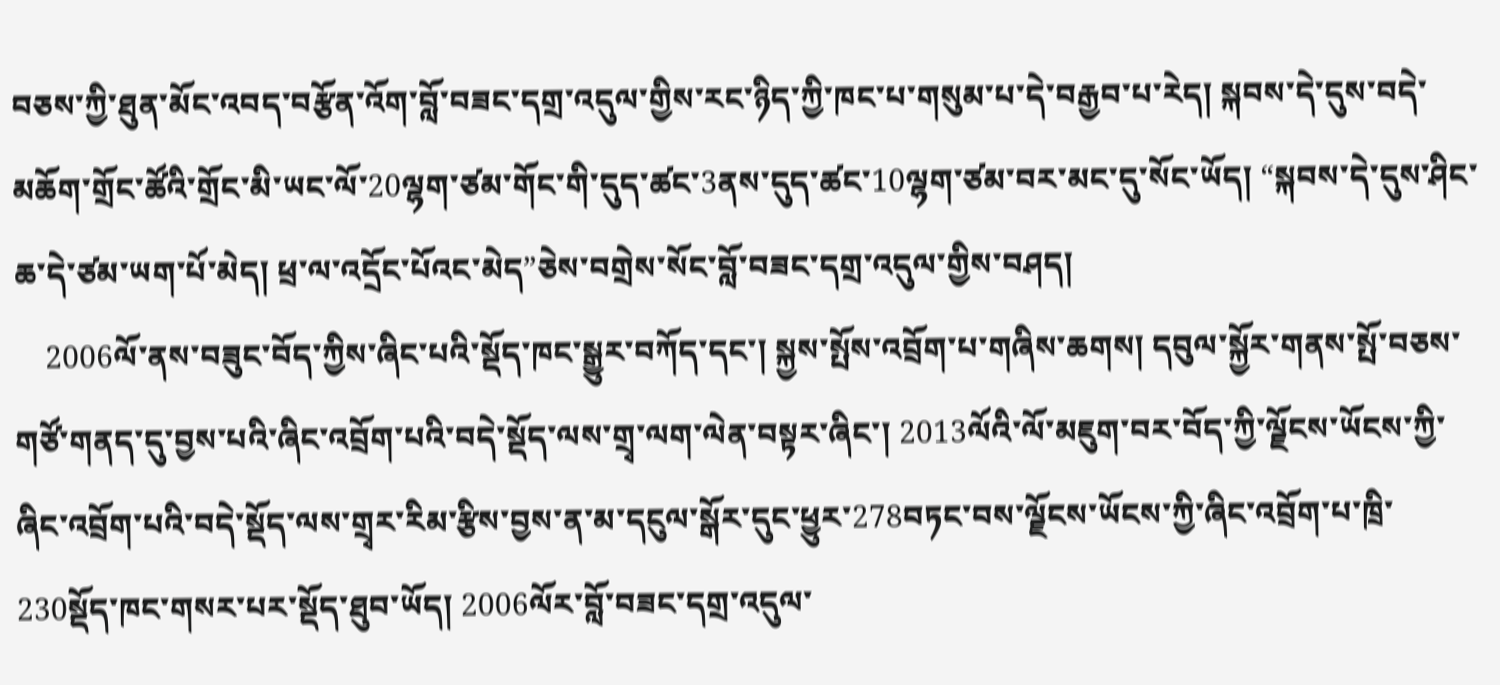བཅས་ཀྱི་ཐུན་མོང་འབད་བརྩོན་འོག་བློ་བཟང་དགྲ་འདུལ་གྱིས་རང་ཉིད་ཀྱི་ཁང་པ་གསུམ་པ་དེ་བརྒྱབ་པ་རེད། སྐབས་དེ་དུས་བདེ་མཆོག་གྲོང་ཚོའི་གྲོང་མི་ཡང་ལོ་20ལྷག་ཙམ་གོང་གི་དུད་ཚང་3ནས་དུད་ཚང་10ལྷག་ཙམ་བར་མང་དུ་སོང་ཡོད། “སྐབས་དེ་དུས་ཤིང་ཆ་དེ་ཙམ་ཡག་པོ་མེད། ཕྲ་ལ་འདྲོང་པོའང་མེད”ཅེས་བགྲེས་སོང་བློ་བཟང་དགྲ་འདུལ་གྱིས་བཤད།
    2006ལོ་ནས་བཟུང་བོད་ཀྱིས་ཞིང་པའི་སྡོད་ཁང་སྒྱུར་བཀོད་དང་། སྐྱས་སྤོས་འབྲོག་པ་གཞིས་ཆགས། དབུལ་སྐྱོར་གནས་སྤོ་བཅས་གཙོ་གནད་དུ་བྱས་པའི་ཞིང་འབྲོག་པའི་བདེ་སྡོད་ལས་གྲྭ་ལག་ལེན་བསྟར་ཞིང་། 2013ལོའི་ལོ་མཇུག་བར་བོད་ཀྱི་ལྗོངས་ཡོངས་ཀྱི་ཞིང་འབྲོག་པའི་བདེ་སྡོད་ལས་གྲྭར་རིམ་རྩིས་བྱས་ན་མ་དངུལ་སྒོར་དུང་ཕྱུར་278བཏང་བས་ལྗོངས་ཡོངས་ཀྱི་ཞིང་འབྲོག་པ་ཁྲི་230སྡོད་ཁང་གསར་པར་སྡོད་ཐུབ་ཡོད། 2006ལོར་བློ་བཟང་དགྲ་འདུལ་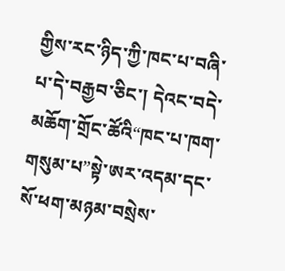གྱིས་རང་ཉིད་ཀྱི་ཁང་པ་བཞི་པ་དེ་བརྒྱབ་ཅིང་། དེའང་བདེ་མཆོག་གྲོང་ཚོའི“ཁང་པ་ཁག་གསུམ་པ”སྟེ་ཨར་འདམ་དང་སོ་ཕག་མཉམ་བསྲེས་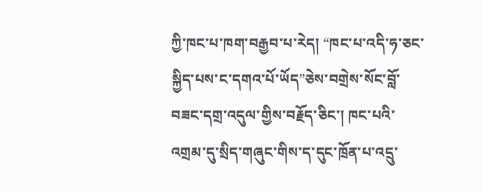ཀྱི་ཁང་པ་ཁག་བརྒྱབ་པ་རེད། “ཁང་པ་འདི་ཧ་ཅང་སྐྱིད་པས་ང་དགའ་པོ་ཡོད”ཅེས་བགྲེས་སོང་བློ་བཟང་དགྲ་འདུལ་གྱིས་བརྗོད་ཅིང་། ཁང་པའི་འགྲམ་དུ་སྲིད་གཞུང་གིས་ད་དུང་ཁྲོན་པ་འདྲུ་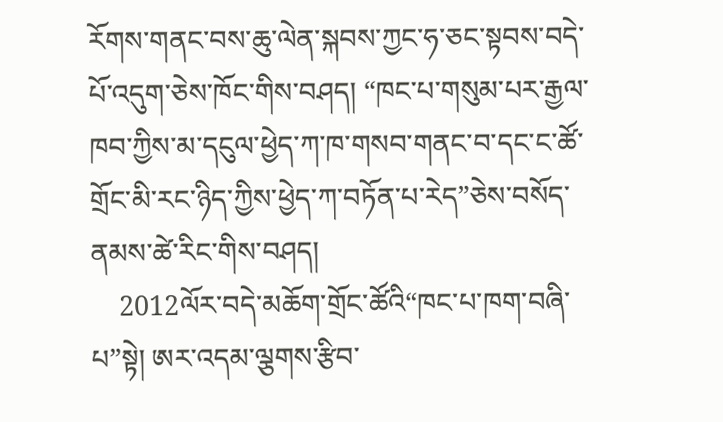རོགས་གནང་བས་ཆུ་ལེན་སྐབས་ཀྱང་ཧ་ཅང་སྟབས་བདེ་པོ་འདུག་ཅེས་ཁོང་གིས་བཤད། “ཁང་པ་གསུམ་པར་རྒྱལ་ཁབ་ཀྱིས་མ་དངུལ་ཕྱེད་ཀ་ཁ་གསབ་གནང་བ་དང་ང་ཚོ་གྲོང་མི་རང་ཉིད་ཀྱིས་ཕྱེད་ཀ་བཏོན་པ་རེད”ཅེས་བསོད་ནམས་ཚེ་རིང་གིས་བཤད།
    2012ལོར་བདེ་མཆོག་གྲོང་ཚོའི“ཁང་པ་ཁག་བཞི་པ”སྟེ། ཨར་འདམ་ལྕགས་རྩིབ་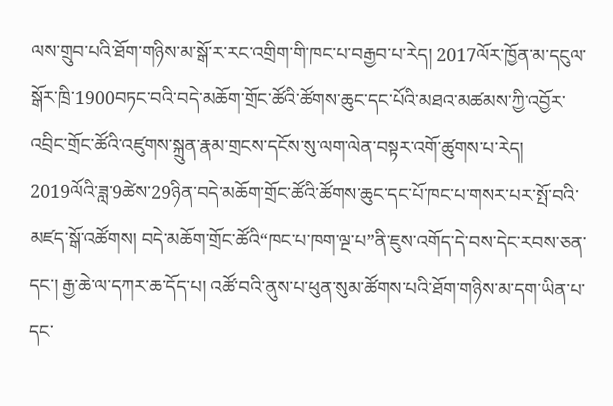ལས་གྲུབ་པའི་ཐོག་གཉིས་མ་སྒོ་ར་རང་འགྲིག་གི་ཁང་པ་བརྒྱབ་པ་རེད། 2017ལོར་ཁྱོན་མ་དངུལ་སྒོར་ཁྲི་1900བཏང་བའི་བདེ་མཆོག་གྲོང་ཚོའི་ཚོགས་ཆུང་དང་པོའི་མཐའ་མཚམས་ཀྱི་འབྱོར་འབྲིང་གྲོང་ཚོའི་འཛུགས་སྐྲུན་རྣམ་གྲངས་དངོས་སུ་ལག་ལེན་བསྟར་འགོ་ཚུགས་པ་རེད། 2019ལོའི་ཟླ་9ཚེས་29ཉིན་བདེ་མཆོག་གྲོང་ཚོའི་ཚོགས་ཆུང་དང་པོ་ཁང་པ་གསར་པར་སྤོ་བའི་མཛད་སྒོ་འཚོགས། བདེ་མཆོག་གྲོང་ཚོའི“ཁང་པ་ཁག་ལྔ་པ”ནི་ཇུས་འགོད་དེ་བས་དེང་རབས་ཅན་དང་། རྒྱ་ཆེ་ལ་དཀར་ཆ་དོད་པ། འཚོ་བའི་ནུས་པ་ཕུན་སུམ་ཚོགས་པའི་ཐོག་གཉིས་མ་དག་ཡིན་པ་དང་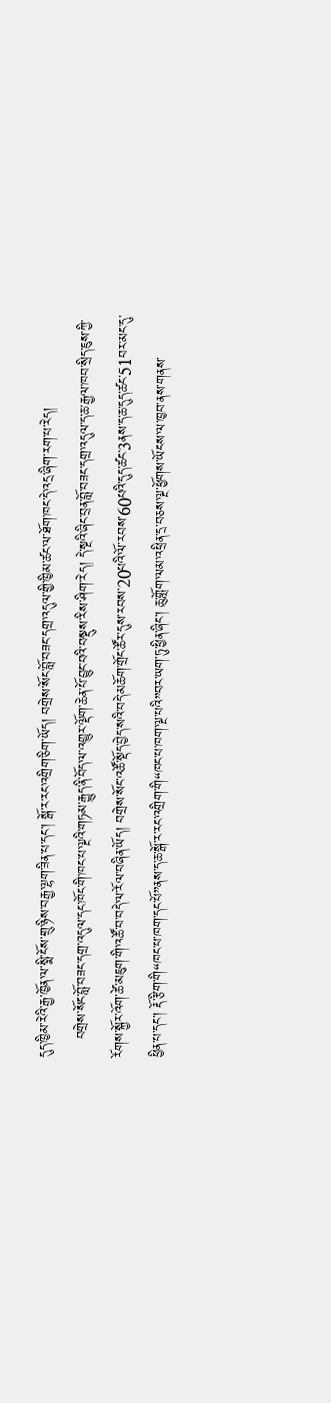དུད་ཁྱིམ་རེའི་རྒྱ་ཁྱོན་ལ་སྨི་ངོས་གྲུ་ཉིས་བརྒྱ་ལྷག་ཟིན་པ་དང་། སྒོ་ར་རང་འགྲིག་ཅིག་ཡོད། བགྲེས་སོང་བློ་བཟང་དགྲ་འདུལ་གྱི་ཁྱིམ་ཚང་ལ་ཐོག་ཁང་དེ་འདྲ་ཞིག་རག་པ་རེད།
    བགྲེས་སོང་བློ་བཟང་དགྲ་འདུལ་དང་ཁོང་གི་ཁང་པ་ལྔའི་གཏམ་རྒྱུད་ནི་བོད་ལ་འགྱུར་ལྡོག་ཆེན་པོ་བྱུང་བའི་བསྡུས་རིས་ཤིག་རེད། དེ་སྔའི་ཞིང་བྲན་བློ་བཟང་དགྲ་འདུལ་ད་ཆ་རྒྱལ་ཁབ་སྲིད་ཇུས་ཀྱི་རོགས་སྐྱོར་འོག་ཚེ་མཇུག་གི་འཚོ་བ་བདེ་ལ་རོལ་བཞིན་ཡོད། བགྲེས་སོང་འཚོ་སྡོད་བྱེད་སའི་བདེ་མཆོག་གྲོང་ཚོར་དུས་རབས་20པའི་ལོ་རབས་60པའི་དུད་ཚང་3ནས་ད་ཆ་དུད་ཚང་51བར་མང་དུ་ཕྱིན་པ་དང་། རྡོ་རྩིག་གི“ཁང་པ་ཁག་དང་པོ”ནས་ད་ཆ་སྒོ་ར་རང་འགྲིག་གི“ཁང་པ་ཁག་ལྔ་པའི”བར་ཡག་ཏུ་ཕྱིན་ཞིང་། ཆུ་གློག་ལམ་འཕྲིན་དྲ་བཅས་ལྔ་ཕྱོགས་ཡོངས་ལ་ཁྱབ་ནས་གནས་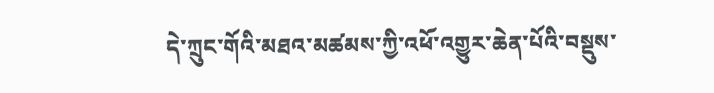དེ་ཀྲུང་གོའི་མཐའ་མཚམས་ཀྱི་འཕོ་འགྱུར་ཆེན་པོའི་བསྡུས་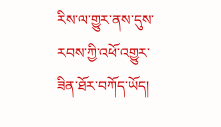རིས་ལ་གྱུར་ནས་དུས་རབས་ཀྱི་འཕོ་འགྱུར་ཟིན་ཐོར་བཀོད་ཡོད།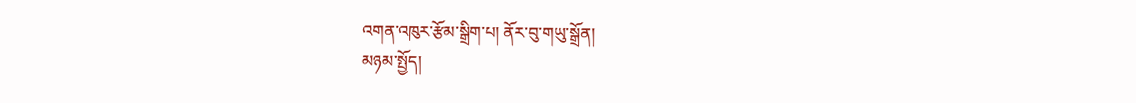འགན་འཁུར་རྩོམ་སྒྲིག་པ། ནོར་བུ་གཡུ་སྒྲོན།
མཉམ་སྤྱོད།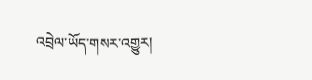འབྲེལ་ཡོད་གསར་འགྱུར།